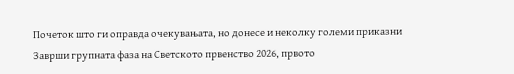Почеток што ги оправда очекувањата, но донесе и неколку големи приказни
Заврши групната фаза на Светското првенство 2026, првото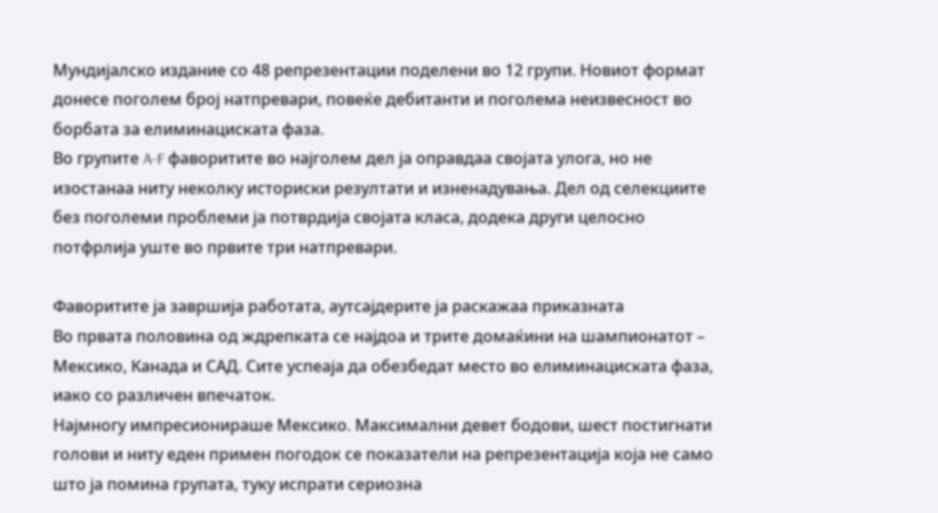Мундијалско издание со 48 репрезентации поделени во 12 групи. Новиот формат донесе поголем број натпревари, повеќе дебитанти и поголема неизвесност во борбата за елиминациската фаза.
Во групите A-F фаворитите во најголем дел ја оправдаа својата улога, но не изостанаа ниту неколку историски резултати и изненадувања. Дел од селекциите без поголеми проблеми ја потврдија својата класа, додека други целосно потфрлија уште во првите три натпревари.

Фаворитите ја завршија работата, аутсајдерите ја раскажаа приказната
Во првата половина од ждрепката се најдоа и трите домаќини на шампионатот – Мексико, Канада и САД. Сите успеаја да обезбедат место во елиминациската фаза, иако со различен впечаток.
Најмногу импресионираше Мексико. Максимални девет бодови, шест постигнати голови и ниту еден примен погодок се показатели на репрезентација која не само што ја помина групата, туку испрати сериозна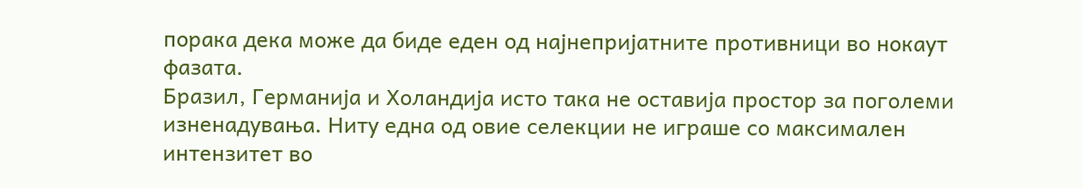порака дека може да биде еден од најнепријатните противници во нокаут фазата.
Бразил, Германија и Холандија исто така не оставија простор за поголеми изненадувања. Ниту една од овие селекции не играше со максимален интензитет во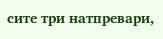сите три натпревари,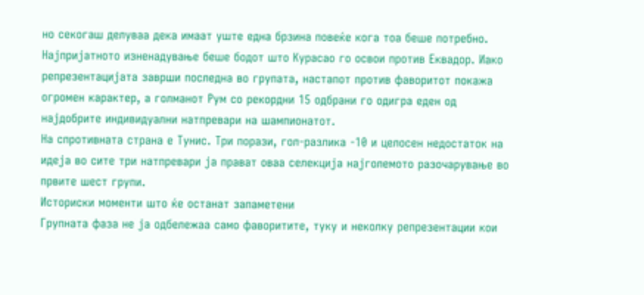но секогаш делуваа дека имаат уште една брзина повеќе кога тоа беше потребно.
Најпријатното изненадување беше бодот што Курасао го освои против Еквадор. Иако репрезентацијата заврши последна во групата, настапот против фаворитот покажа огромен карактер, а голманот Рум со рекордни 15 одбрани го одигра еден од најдобрите индивидуални натпревари на шампионатот.
На спротивната страна е Тунис. Три порази, гол-разлика -10 и целосен недостаток на идеја во сите три натпревари ја прават оваа селекција најголемото разочарување во првите шест групи.
Историски моменти што ќе останат запаметени
Групната фаза не ја одбележаа само фаворитите, туку и неколку репрезентации кои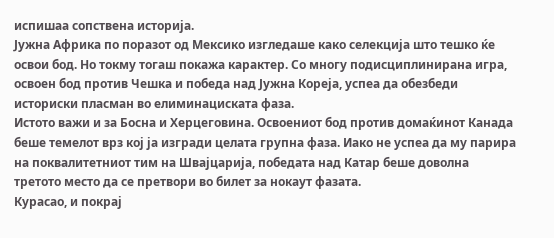испишаа сопствена историја.
Јужна Африка по поразот од Мексико изгледаше како селекција што тешко ќе освои бод. Но токму тогаш покажа карактер. Со многу подисциплинирана игра, освоен бод против Чешка и победа над Јужна Кореја, успеа да обезбеди историски пласман во елиминациската фаза.
Истото важи и за Босна и Херцеговина. Освоениот бод против домаќинот Канада беше темелот врз кој ја изгради целата групна фаза. Иако не успеа да му парира на поквалитетниот тим на Швајцарија, победата над Катар беше доволна третото место да се претвори во билет за нокаут фазата.
Курасао, и покрај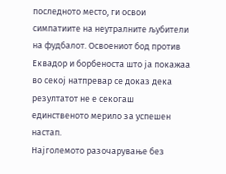последното место, ги освои симпатиите на неутралните љубители на фудбалот. Освоениот бод против Еквадор и борбеноста што ја покажаа во секој натпревар се доказ дека резултатот не е секогаш единственото мерило за успешен настап.
Најголемото разочарување без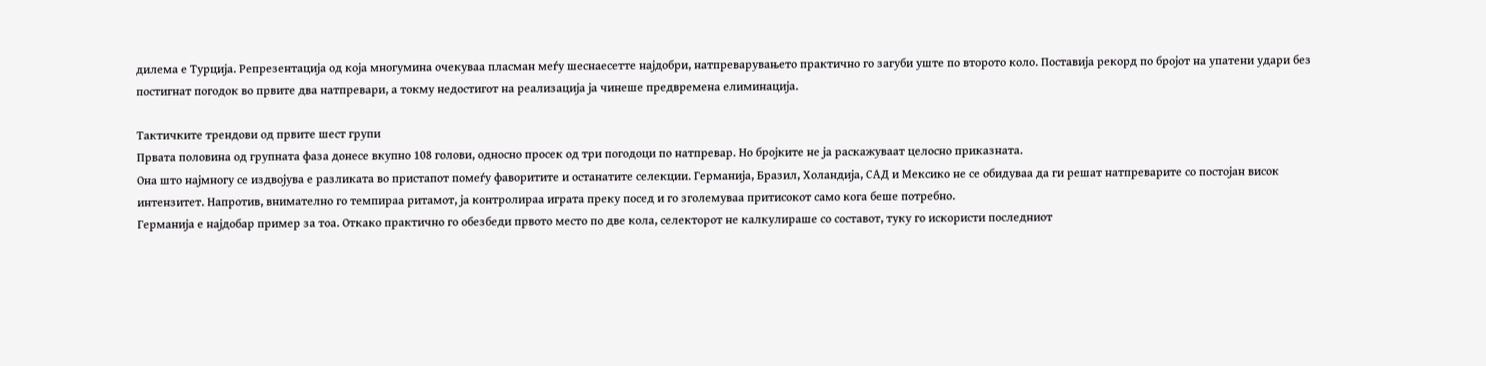дилема е Турција. Репрезентација од која многумина очекуваа пласман меѓу шеснаесетте најдобри, натпреварувањето практично го загуби уште по второто коло. Поставија рекорд по бројот на упатени удари без постигнат погодок во првите два натпревари, а токму недостигот на реализација ја чинеше предвремена елиминација.

Тактичките трендови од првите шест групи
Првата половина од групната фаза донесе вкупно 108 голови, односно просек од три погодоци по натпревар. Но бројките не ја раскажуваат целосно приказната.
Она што најмногу се издвојува е разликата во пристапот помеѓу фаворитите и останатите селекции. Германија, Бразил, Холандија, САД и Мексико не се обидуваа да ги решат натпреварите со постојан висок интензитет. Напротив, внимателно го темпираа ритамот, ја контролираа играта преку посед и го зголемуваа притисокот само кога беше потребно.
Германија е најдобар пример за тоа. Откако практично го обезбеди првото место по две кола, селекторот не калкулираше со составот, туку го искористи последниот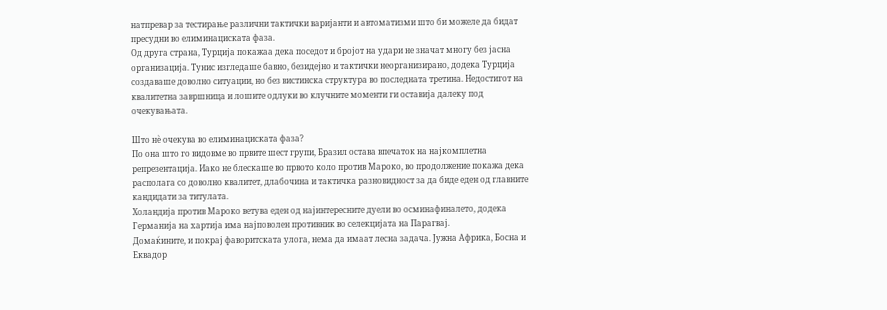натпревар за тестирање различни тактички варијанти и автоматизми што би можеле да бидат пресудни во елиминациската фаза.
Од друга страна, Турција покажаа дека поседот и бројот на удари не значат многу без јасна организација. Тунис изгледаше бавно, безидејно и тактички неорганизирано, додека Турција создаваше доволно ситуации, но без вистинска структура во последната третина. Недостигот на квалитетна завршница и лошите одлуки во клучните моменти ги оставија далеку под очекувањата.

Што нè очекува во елиминациската фаза?
По она што го видовме во првите шест групи, Бразил остава впечаток на најкомплетна репрезентација. Иако не блескаше во првото коло против Мароко, во продолжение покажа дека располага со доволно квалитет, длабочина и тактичка разновидност за да биде еден од главните кандидати за титулата.
Холандија против Мароко ветува еден од најинтересните дуели во осминафиналето, додека Германија на хартија има најповолен противник во селекцијата на Парагвај.
Домаќините, и покрај фаворитската улога, нема да имаат лесна задача. Јужна Африка, Босна и Еквадор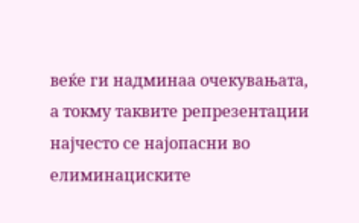веќе ги надминаа очекувањата, а токму таквите репрезентации најчесто се најопасни во елиминациските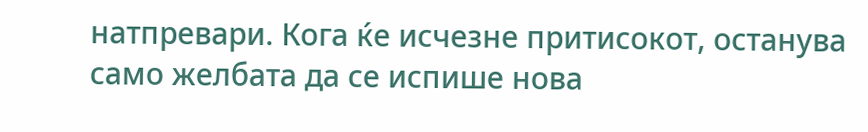натпревари. Кога ќе исчезне притисокот, останува само желбата да се испише нова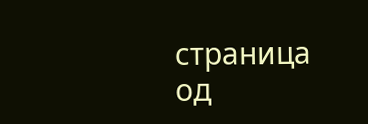страница од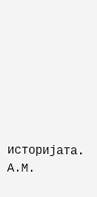историјата.
А.М.